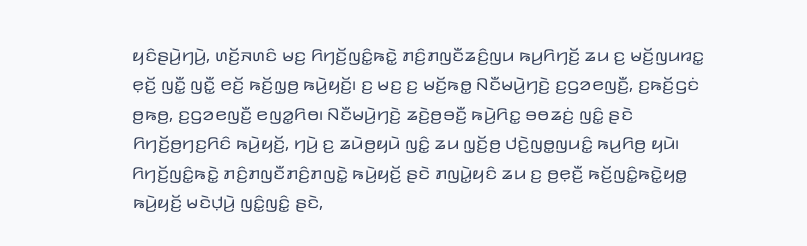ꤟꤢꤨꤔꤣꤧ꤬ꤚꤣꤧ꤬, ꤛꤢꤩ꤬ꤏꤛꤢꤨ ꤗꤢ꤬ ꤖꤚꤢꤩ꤬ꤜꤢꤨ꤭ꤒꤢꤧ꤭ ꤊꤢꤨ꤬ꤊꤜꤢꤪꤘꤢꤨ꤬ꤜꤣ ꤒꤣ꤬ꤖꤚꤢꤩ꤬ ꤘꤣ ꤢ꤬ ꤗꤢꤩ꤬ꤜꤣꤙꤢ꤭ ꤕ꤫ꤢꤩ꤬ ꤜꤢꤪ꤭ ꤜꤢꤪ꤭ ꤕꤢꤩ꤬ ꤒꤢꤩ꤬ꤜ꤫ꤥ꤬ ꤒꤣꤧ꤬ꤟꤢꤩ꤬꤯ ꤢ꤬ ꤗꤢ꤬ ꤢ꤬ ꤗꤢꤩ꤬ꤒꤥ꤭ ꤡꤢꤪꤗꤣꤧ꤬ꤚꤢꤧ꤬ ꤢ꤬ꤞꤤꤕꤜꤢꤪ꤬, ꤢ꤬ꤒꤢꤩ꤬ꤞꤢꤦ ꤥ꤬ꤒꤥ꤬, ꤢ꤬ꤞꤤꤕꤜꤢꤪ꤬ ꤕꤜꤤ꤭ꤖꤥ꤯ ꤡꤢꤪꤗꤣꤧ꤬ꤚꤢꤧ꤬ ꤘꤢꤧ꤬ꤥ꤬ꤋꤢꤪ꤬ ꤒꤣꤧ꤬ꤖꤢ꤭ ꤋꤥꤘꤢꤦ꤬ ꤜꤢꤨ꤭ ꤔꤢꤧ ꤖꤚꤢꤩ꤬ꤥ꤬ꤚꤢ꤬ꤖꤢꤨ ꤒꤣꤧ꤬ꤟꤢꤩ꤬, ꤚꤣꤧ꤬ ꤢ꤬ ꤘꤣꤧꤥ꤬ꤟꤣꤧ ꤜꤢꤨ꤭ ꤘꤣ ꤜ꤫ꤢꤩ꤬ꤥ꤬ ꤓꤢꤧ꤬ꤜꤥ꤭ꤜꤣꤢꤨ꤭ ꤒꤣ꤬ꤖꤥ꤬ ꤟꤣꤧ꤯
ꤖꤚꤢꤩ꤬ꤜꤢꤨ꤭ꤒꤢꤧ꤭ ꤊꤢꤨ꤬ꤊꤜꤢꤪꤊꤢꤨ꤬ꤊꤜꤢꤧ꤭ ꤒꤣꤧ꤬ꤟꤢꤩ꤬ ꤔꤢꤧ ꤊꤜꤣꤧ꤭ꤟꤢꤨ ꤘꤣ ꤢ꤬ ꤥ꤬ꤕ꤫ꤢꤪ꤬ ꤒꤢꤩ꤬ꤜꤢꤨ꤭ꤒꤢꤧ꤭ꤟꤥ꤭ ꤒꤣꤧ꤬ꤟꤢꤩ꤬ ꤗꤢꤧꤓ꤫ꤣꤧ꤬ ꤜꤢꤨ꤭ꤜꤢꤨ꤭ ꤔꤢꤧ,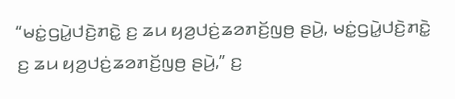“ꤗꤢꤦ꤭ꤞꤣꤧ꤭ꤓꤢꤧ꤬ꤊꤢꤧ꤭ ꤢ꤬ ꤘꤣ ꤟꤤ꤬ꤓꤢꤦ꤬ꤘꤤꤊꤢꤩ꤬ꤜꤥ꤬ ꤔꤣꤧ꤬, ꤗꤢꤦ꤭ꤞꤣꤧ꤭ꤓꤢꤧ꤬ꤊꤢꤧ꤭ ꤢ꤬ ꤘꤣ ꤟꤤ꤬ꤓꤢꤦ꤬ꤘꤤꤊꤢꤩ꤬ꤜꤥ꤬ ꤔꤣꤧ꤬,” ꤢ꤬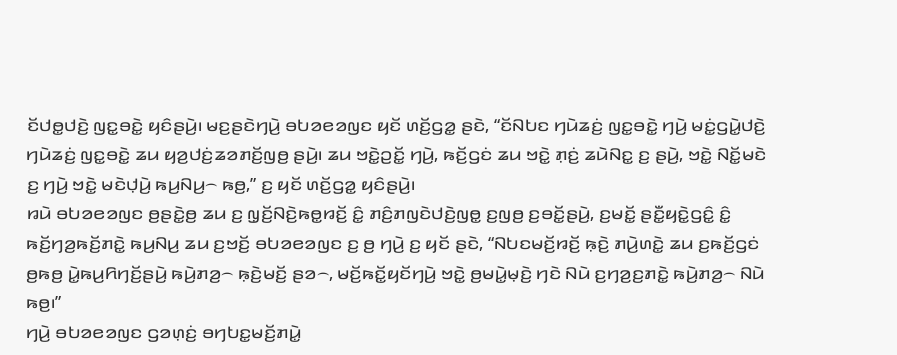ꤢꤩꤓꤥ꤭ꤓꤢꤧ꤬ ꤜꤢ꤭ꤋꤢꤧ꤭ ꤟꤢꤨꤔꤣꤧ꤬꤯ ꤗꤢ꤬ꤔꤢꤧꤚꤣꤧ꤬ ꤋꤝꤤꤕꤤꤜꤢ ꤟꤢꤩ ꤛꤢꤩ꤬ꤞꤤ꤭ ꤔꤢꤧ, “ꤢꤩꤡꤝꤢ ꤚꤣꤧꤘꤢꤦ꤬ ꤜꤢ꤭ꤋꤢꤧ꤭ ꤚꤣꤧ꤬ ꤗꤢꤦ꤭ꤞꤣꤧ꤭ꤓꤢꤧ꤬ ꤚꤣꤧꤘꤢꤦ꤬ ꤜꤢ꤭ꤋꤢꤧ꤭ ꤘꤣ ꤟꤤ꤬ꤓꤢꤦ꤬ꤘꤤꤊꤢꤩ꤬ꤜꤥ꤬ ꤔꤣꤧ꤬꤯ ꤘꤣ ꤠꤢꤧ꤭ꤑꤢꤩ꤭ ꤚꤣꤧ꤬, ꤒꤢꤩ꤬ꤞꤢꤦ ꤘꤣ ꤠꤢꤧ꤭ ꤊ꤫ꤢꤦ꤬ ꤘꤣꤧꤡꤢ꤭ ꤢ꤬ ꤔꤣꤧ꤬, ꤠꤢꤧ꤭ ꤡꤢꤩ꤭ꤗꤢꤧ ꤢ꤬ ꤚꤣꤧ꤬ ꤠꤢꤧ꤭ ꤗꤢꤧꤓ꤫ꤣꤧ꤬ ꤒꤣ꤬ꤡꤣ꤬꤮ ꤒꤥ꤬,” ꤢ꤬ ꤟꤢꤩ ꤛꤢꤩ꤬ꤞꤤ꤭ ꤟꤢꤨꤔꤣꤧ꤬꤯
ꤙꤣꤧ ꤋꤝꤤꤕꤤꤜꤢ ꤥ꤬ꤔꤢꤧ꤭ꤥ꤬ ꤘꤣ ꤢ꤬ ꤜ꤫ꤢꤩ꤬ꤡꤢꤧ꤬ꤒꤥ꤭ꤙꤢꤩ꤬ ꤢꤨ꤭ ꤊꤢꤨ꤬ꤊꤜꤢꤧꤓꤢꤧ꤬ꤜꤥ꤭ ꤢ꤬ꤜꤥ꤬ ꤢ꤬ꤋꤢꤩ꤭ꤔꤣꤧ꤬, ꤢ꤬ꤗꤢꤩ꤭ ꤔꤢꤪ꤭ꤟꤢꤧ꤭ꤞꤢꤨ꤭ ꤢꤨ꤭ ꤒꤢꤩ꤬ꤚꤤ꤬ꤒꤢꤩ꤬ꤊꤢꤧ꤭ ꤒꤣ꤬ꤡꤣ꤬ ꤘꤣ ꤢ꤬ꤠꤢꤩ꤬ ꤋꤝꤤꤕꤤꤜꤢ ꤢ꤬ ꤥ꤬ ꤚꤣꤧ꤬ ꤢ꤬ ꤟꤢꤩ ꤔꤢꤧ, “ꤡꤝꤢꤗꤢꤩ꤬ꤙꤢꤩ꤬ ꤒ꤫ꤢꤧ꤬ ꤊꤣꤧ꤬ꤛꤢꤧ꤭ ꤘꤣ ꤢ꤬ꤒꤢꤩ꤬ꤞꤢꤦ ꤥ꤬ꤒꤥ꤬ ꤣꤧ꤭ꤒꤣ꤬ꤖꤚꤢꤩ꤬ꤔꤣꤧ꤬ ꤒꤣꤧ꤬ꤊꤤ꤬꤮ ꤒ꤫ꤢꤧ꤬ꤗꤢꤩ꤬ ꤔꤤ꤮, ꤗꤢꤩ꤬ꤒꤢꤩ꤭ꤟꤢꤩꤚꤣꤧ꤬ ꤠꤢꤧ꤭ ꤥ꤬ꤗꤣꤧ꤭ꤗ꤫ꤢꤧ꤬ ꤚꤢꤧ ꤡꤣꤧ ꤢ꤬ꤚꤤ꤬ꤢ꤬ꤊꤢꤧ꤭ ꤒꤣꤧ꤬ꤊꤤ꤬꤮ ꤡꤣꤧ ꤒꤥ꤬꤯”
ꤚꤣꤧ꤬ ꤋꤝꤤꤕꤤꤜꤢ ꤞꤤꤛ꤫ꤢꤦ꤬ ꤋꤚꤝꤢ꤭ꤗꤢꤩ꤬ꤊꤣꤧ꤭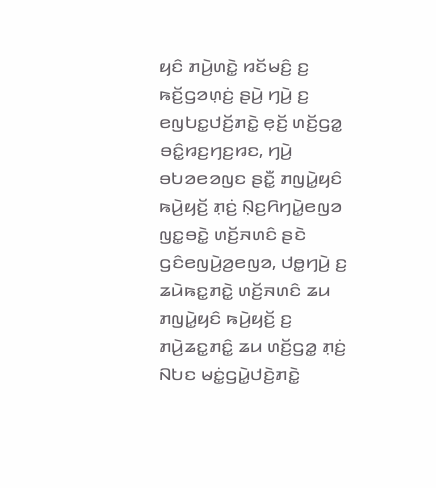ꤟꤢꤨ ꤊꤣꤧ꤬ꤛꤢꤧ꤭ ꤙꤢꤩꤗꤢꤨ꤬ ꤢ꤬ ꤒꤢꤩ꤬ꤞꤤꤛ꤫ꤢꤦ꤬ ꤔꤣꤧ꤬ ꤚꤣꤧ꤬ ꤢ꤬ ꤕꤜꤝꤢ꤭ꤓꤢꤩ꤬ꤊꤢꤧ꤭ ꤕ꤫ꤢꤩ꤬ ꤛꤢꤩ꤬ꤞꤤ꤭ ꤋꤢꤨ꤭ꤙꤢ꤬ꤚꤢ꤬ꤙꤢ, ꤚꤣꤧ꤬ ꤋꤝꤤꤕꤤꤜꤢ ꤔꤢꤪ꤭ ꤊꤜꤣꤧ꤭ꤟꤢꤨ ꤒꤣꤧ꤬ꤟꤢꤩ꤬ ꤊ꤫ꤢꤦ꤬ ꤡ꤫ꤢ꤬ꤖꤚꤣꤧ꤭ꤕꤜꤤ ꤜꤢ꤭ꤋꤢꤧ꤭ ꤛꤢꤩ꤬ꤏꤛꤢꤨ ꤔꤢꤧ ꤞꤢꤨꤕꤜꤣꤧ꤬ꤤ꤬ꤕꤜꤤ, ꤓꤥ꤭ꤚꤣꤧ꤬ ꤢ꤬ ꤘꤣꤧꤒꤢ꤭ꤊꤢꤧ꤭ ꤛꤢꤩ꤬ꤏꤛꤢꤨ ꤘꤣ ꤊꤜꤣꤧ꤭ꤟꤢꤨ ꤒꤣꤧ꤬ꤟꤢꤩ꤬ ꤢ꤬ ꤊꤣꤧ꤬ꤘꤢ꤭ꤊꤢꤨ꤭ ꤘꤣ ꤛꤢꤩ꤬ꤞꤤ꤭ ꤊ꤫ꤢꤦ꤬ ꤡꤝꤢ ꤗꤢꤦ꤭ꤞꤣꤧ꤭ꤓꤢꤧ꤬ꤊꤢꤧ꤭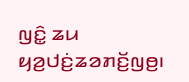ꤜꤢꤨ꤭ ꤘꤣ ꤟꤤ꤬ꤓꤢꤦ꤬ꤘꤤꤊꤢꤩ꤬ꤜꤥ꤬꤯